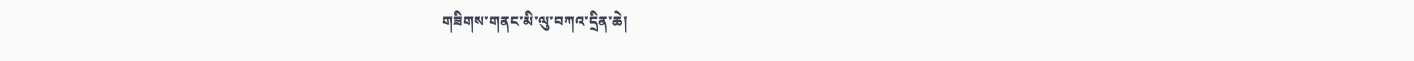གཟིགས་གནང་མི་ལུ་བཀའ་དྲིན་ཆེ།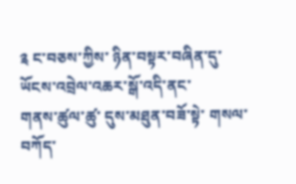༉ ང་བཅས་ཀྱིས་ ཉིན་བསྟར་བཞིན་དུ་
ཡོངས་འབྲེལ་འཆར་སྒོ་འདི་ནང་
གནས་ཚུལ་ཚུ་ དུས་མཐུན་བཟོ་སྟེ་ གསལ་བཀོད་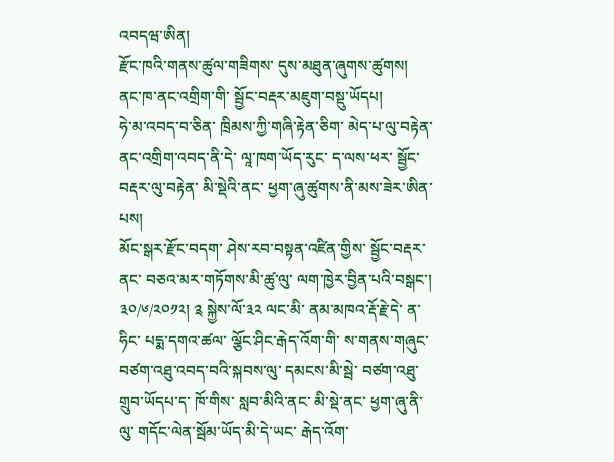འབདཝ་ཨིན།
རྫོང་ཁའི་གནས་ཚུལ་གཟིགས་ དུས་མཐུན་ཞུགས་ཚུགས།
ནང་ཁ་ནང་འགྲིག་གི་ སྦྱོང་བརྡར་མཇུག་བསྡུ་ཡོདཔ།
ཧེ་མ་འབད་བ་ཅིན་ ཁྲིམས་ཀྱི་གཞི་རྟེན་ཅིག་ མེད་པ་ལུ་བརྟེན་ ནང་འགྲིག་འབད་ནི་དེ་ ལཱ་ཁག་ཡོད་རུང་ ད་ལས་ཕར་ སྦྱོང་བརྡར་ལུ་བརྟེན་ མི་སྡེའི་ནང་ ཕྱག་ཞུ་ཚུགས་ནི་མས་ཟེར་ཨིན་པས།
མོང་སྒར་རྫོང་བདག་ ཤེས་རབ་བསྟན་འཛིན་གྱིས་ སྦྱོང་བརྡར་ནང་ བཅའ་མར་གཏོགས་མི་ཚུ་ལུ་ ལག་ཁྱེར་བྱིན་པའི་བསྒང་།
༣༠/༦/༢༠༡༢། ༉ སྐྱེས་ལོ་༣༢ ལང་མི་ ནམ་མཁའ་རྡོ་རྗེ་དེ་ ན་ཧིང་ པདྨ་དགའ་ཚལ་ ལྕོང་ཤིང་རྒེད་འོག་གི་ ས་གནས་གཞུང་བཙག་འཐུ་འབད་བའི་སྐབས་ལུ་ དམངས་མི་སྦེ་ བཙག་འཐུ་གྲུབ་ཡོདཔ་ད་ ཁོ་གིས་ སླབ་མིའི་ནང་ མི་སྡེ་ནང་ ཕྱག་ཞུ་ནི་ལུ་ གདོང་ལེན་སྦོམ་ཡོད་མི་དེ་ཡང་ རྒེད་འོག་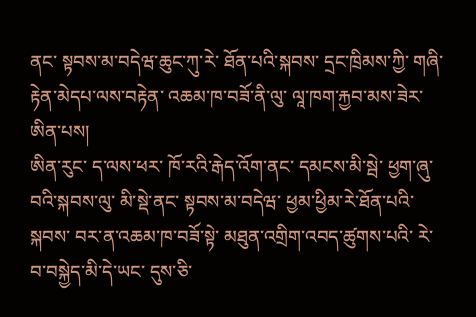ནང་ སྟབས་མ་བདེཝ་ཆུང་ཀུ་རེ་ ཐོན་པའི་སྐབས་ དྲང་ཁྲིམས་ཀྱི་ གཞི་རྟེན་མེདཔ་ལས་བརྟེན་ འཆམ་ཁ་བཟོ་ནི་ལུ་ ལཱ་ཁག་རྐྱབ་མས་ཟེར་ཨིན་པས།
ཨིན་རུང་ ད་ལས་ཕར་ ཁོ་རའི་རྒེད་འོག་ནང་ དམངས་མི་སྦེ་ ཕྱག་ཞུ་བའི་སྐབས་ལུ་ མི་སྡེ་ནང་ སྟབས་མ་བདེཝ་ ཕྱམ་ཕྱིམ་རེ་ཐོན་པའི་སྐབས་ བར་ན་འཆམ་ཁ་བཟོ་སྟེ་ མཐུན་འགྲིག་འབད་ཚུགས་པའི་ རེ་བ་བསྐྱེད་མི་དེ་ཡང་ དུས་ཅི་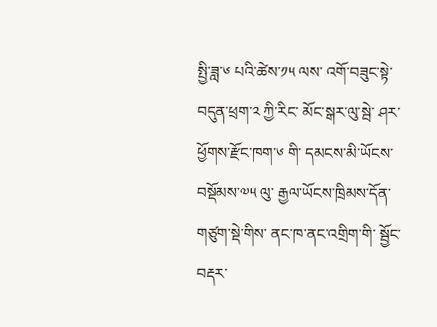སྤྱི་ཟླ་༦ པའི་ཚེས་༡༥ ལས་ འགོ་བཟུང་སྟེ་ བདུན་ཕྲག་༢ ཀྱི་རིང་ མོང་སྒར་ལུ་སྦེ་ ཤར་ཕྱོགས་རྫོང་ཁག་༦ གི་ དམངས་མི་ཡོངས་བསྡོམས་༧༥ ལུ་ རྒྱལ་ཡོངས་ཁྲིམས་དོན་གཙུག་སྡེ་གིས་ ནང་ཁ་ནང་འགྲིག་གི་ སྦྱོང་བརྡར་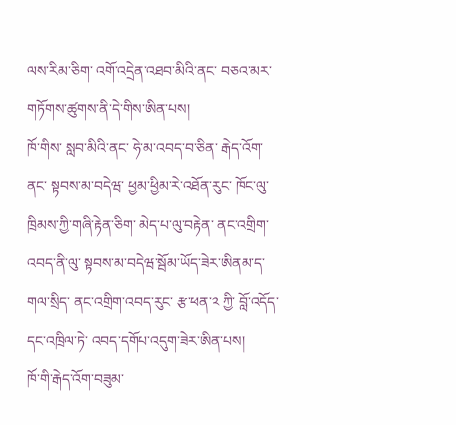ལས་རིམ་ཅིག་ འགོ་འདྲེན་འཐབ་མིའི་ནང་ བཅའ་མར་གཏོགས་ཚུགས་ནི་དེ་གིས་ཨིན་པས།
ཁོ་གིས་ སླབ་མིའི་ནང་ ཧེ་མ་འབད་བ་ཅིན་ རྒེད་འོག་ནང་ སྟབས་མ་བདེཝ་ ཕྱམ་ཕྱིམ་རེ་འཐོན་རུང་ ཁོང་ལུ་ ཁྲིམས་ཀྱི་གཞི་རྟེན་ཅིག་ མེད་པ་ལུ་བརྟེན་ ནང་འགྲིག་འབད་ནི་ལུ་ སྟབས་མ་བདེཝ་སྦོམ་ཡོད་ཟེར་ཨིནམ་ད་ གལ་སྲིད་ ནང་འགྲིག་འབད་རུང་ རྩ་ཕན་༢ ཀྱི་ བློ་འདོད་དང་འཁྲིལ་ཏེ་ འབད་དགོཔ་འདུག་ཟེར་ཨིན་པས།
ཁོ་གི་རྒེད་འོག་བཟུམ་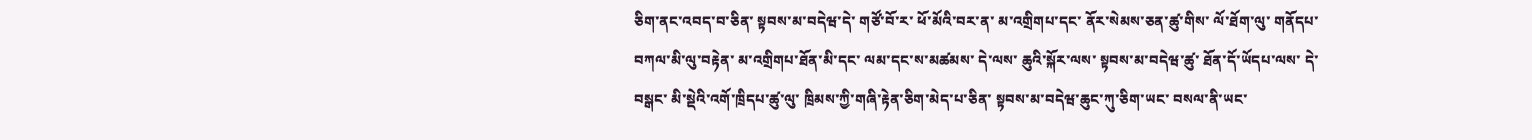ཅིག་ནང་འབད་བ་ཅིན་ སྟབས་མ་བདེཝ་དེ་ གཙོ་བོ་ར་ ཕོ་མོའི་བར་ན་ མ་འགྲིགཔ་དང་ ནོར་སེམས་ཅན་ཚུ་གིས་ ལོ་ཐོག་ལུ་ གནོདཔ་བཀལ་མི་ལུ་བརྟེན་ མ་འགྲིགཔ་ཐོན་མི་དང་ ལམ་དང་ས་མཚམས་ དེ་ལས་ ཆུའི་སྐོར་ལས་ སྟབས་མ་བདེཝ་ཚུ་ ཐོན་དོ་ཡོདཔ་ལས་ དེ་བསྒང་ མི་སྡེའི་འགོ་ཁྲིདཔ་ཚུ་ལུ་ ཁྲིམས་ཀྱི་གཞི་རྟེན་ཅིག་མེད་པ་ཅིན་ སྟབས་མ་བདེཝ་ཆུང་ཀུ་ཅིག་ཡང་ བསལ་ནི་ཡང་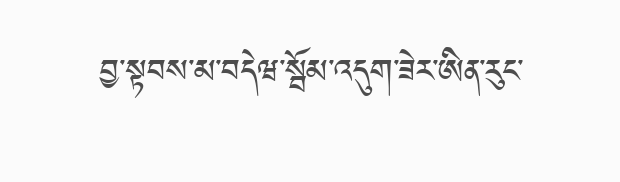བྱ་སྟབས་མ་བདེཝ་སྦོམ་འདུག་ཟེར་ཨིན་རུང་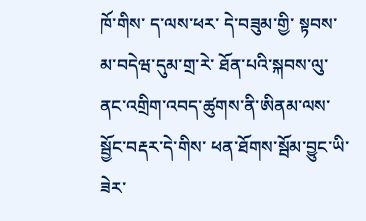ཁོ་གིས་ ད་ལས་ཕར་ དེ་བཟུམ་གྱི་ སྟབས་མ་བདེཝ་དུམ་གྲ་རེ་ ཐོན་པའི་སྐབས་ལུ་ ནང་འགྲིག་འབད་ཚུགས་ནི་ཨིནམ་ལས་ སྦྱོང་བརྡར་དེ་གིས་ ཕན་ཐོགས་སྦོམ་བྱུང་ཡི་ཟེར་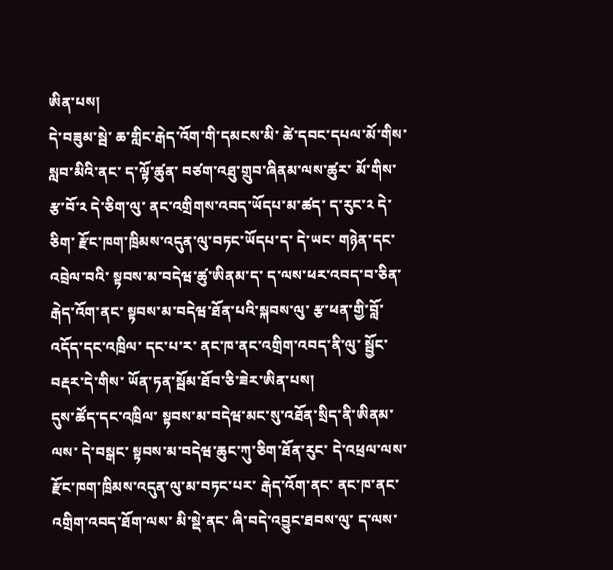ཨིན་པས།
དེ་བཟུམ་སྦེ་ ཆ་གླིང་རྒེད་འོག་གི་དམངས་མི་ ཚེ་དབང་དཔལ་མོ་གིས་ སླབ་མིའི་ནང་ ད་ལྟོ་ཚུན་ བཙག་འཐུ་གྲུབ་ཞིནམ་ལས་ཚུར་ མོ་གིས་ རྩ་བོ་༢ དེ་ཅིག་ལུ་ ནང་འགྲིགས་འབད་ཡོདཔ་མ་ཚད་ ད་རུང་༢ དེ་ཅིག་ རྫོང་ཁག་ཁྲིམས་འདུན་ལུ་བཏང་ཡོདཔ་ད་ དེ་ཡང་ གཉེན་དང་འབྲེལ་བའི་ སྟབས་མ་བདེཝ་ཚུ་ཨིནམ་ད་ ད་ལས་ཕར་འབད་བ་ཅིན་ རྒེད་འོག་ནང་ སྟབས་མ་བདེཝ་ཐོན་པའི་སྐབས་ལུ་ རྩ་ཕན་གྱི་བློ་འདོད་དང་འཁྲིལ་ དང་པ་ར་ ནང་ཁ་ནང་འགྲིག་འབད་ནི་ལུ་ སྦྱོང་བརྡར་དེ་གིས་ ཡོན་ཏན་སྦོམ་ཐོབ་ཅི་ཟེར་ཨིན་པས།
དུས་ཚོད་དང་འཁྲིལ་ སྟབས་མ་བདེཝ་མང་སུ་འཐོན་སྲིད་ནི་ཨིནམ་ལས་ དེ་བསྒང་ སྟབས་མ་བདེཝ་ཆུང་ཀུ་ཅིག་ཐོན་རུང་ དེ་འཕྲལ་ལས་ རྫོང་ཁག་ཁྲིམས་འདུན་ལུ་མ་བཏང་པར་ རྒེད་འོག་ནང་ ནང་ཁ་ནང་འགྲིག་འབད་ཐོག་ལས་ མི་སྡེ་ནང་ ཞི་བདེ་འབྱུང་ཐབས་ལུ་ ད་ལས་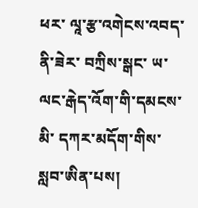ཕར་ ལཱ་རྩ་འགེངས་འབད་ནི་ཟེར་ བཀྲིས་སྒང་ ཡ་ལང་རྒེད་འོག་གི་དམངས་མི་ དཀར་མདོག་གིས་ སླབ་ཨིན་པས།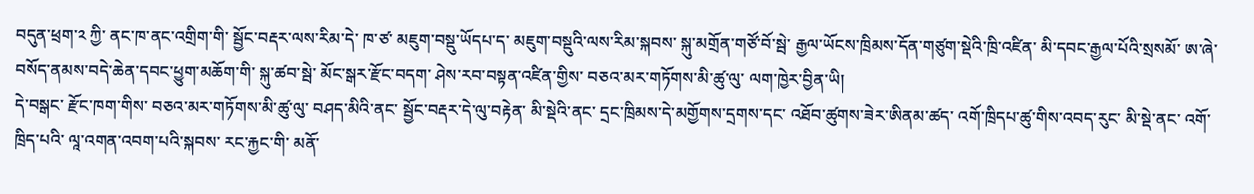བདུན་ཕྲག་༢ ཀྱི་ ནང་ཁ་ནང་འགྲིག་གི་ སྦྱོང་བརྡར་ལས་རིམ་དེ་ ཁ་ཙ་ མཇུག་བསྡུ་ཡོདཔ་ད་ མཇུག་བསྡུའི་ལས་རིམ་སྐབས་ སྐུ་མགྲོན་གཙོ་བོ་སྦེ་ རྒྱལ་ཡོངས་ཁྲིམས་དོན་གཙུག་སྡེའི་ཁྲི་འཛིན་ མི་དབང་རྒྱལ་པོའི་སྲསམོ་ ཨ་ཞེ་བསོད་ནམས་བདེ་ཆེན་དབང་ཕྱུག་མཆོག་གི་ སྐུ་ཚབ་སྦེ་ མོང་སྒར་རྫོང་བདག་ ཤེས་རབ་བསྟན་འཛིན་གྱིས་ བཅའ་མར་གཏོགས་མི་ཚུ་ལུ་ ལག་ཁྱེར་བྱིན་ཡི།
དེ་བསྒང་ རྫོང་ཁག་གིས་ བཅའ་མར་གཏོགས་མི་ཚུ་ལུ་ བཤད་མིའི་ནང་ སྦྱོང་བརྡར་དེ་ལུ་བརྟེན་ མི་སྡེའི་ནང་ དྲང་ཁྲིམས་དེ་མགྱོགས་དྲགས་དང་ འཐོབ་ཚུགས་ཟེར་ཨིནམ་ཚད་ འགོ་ཁྲིདཔ་ཚུ་གིས་འབད་རུང་ མི་སྡེ་ནང་ འགོ་ཁྲིད་པའི་ ལཱ་འགན་འབག་པའི་སྐབས་ རང་རྐྱང་གི་ མནོ་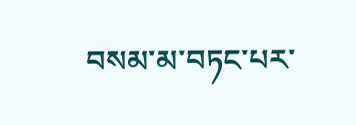བསམ་མ་བཏང་པར་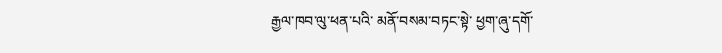རྒྱལ་ཁབ་ལུ་ཕན་པའི་ མནོ་བསམ་བཏང་སྟེ་ ཕྱག་ཞུ་དགོ་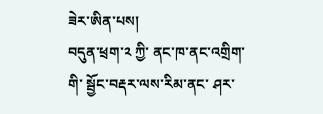ཟེར་ཨིན་པས།
བདུན་ཕྲག་༢ ཀྱི་ ནང་ཁ་ནང་འགྲིག་གི་ སྦྱོང་བརྡར་ལས་རིམ་ནང་ ཤར་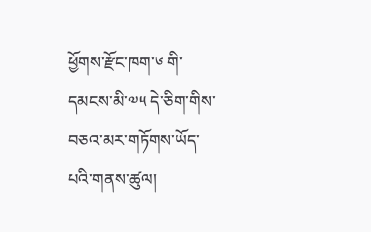ཕྱོགས་རྫོང་ཁག་༦ གི་དམངས་མི་༧༥ དེ་ཅིག་གིས་ བཅའ་མར་གཏོགས་ཡོད་པའི་གནས་ཚུལ།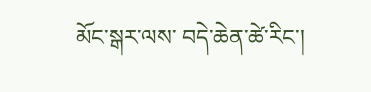མོང་སྒར་ལས་ བདེ་ཆེན་ཚེ་རིང་།